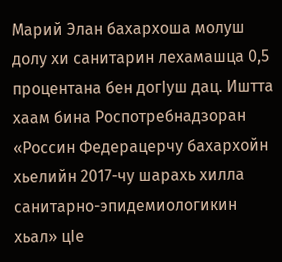Марий Элан бахархоша молуш долу хи санитарин лехамашца 0,5 процентана бен догIуш дац. Иштта хаам бина Роспотребнадзоран «Россин Федерацерчу бахархойн хьелийн 2017-чу шарахь хилла санитарно-эпидемиологикин хьал» цIе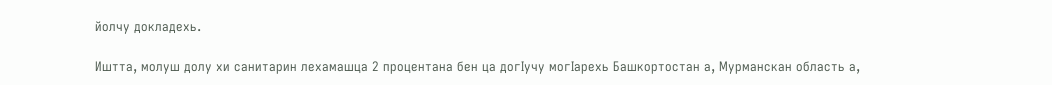йолчу докладехь.

Иштта, молуш долу хи санитарин лехамашца 2 процентана бен ца догIучу могIарехь Башкортостан а, Мурманскан область а,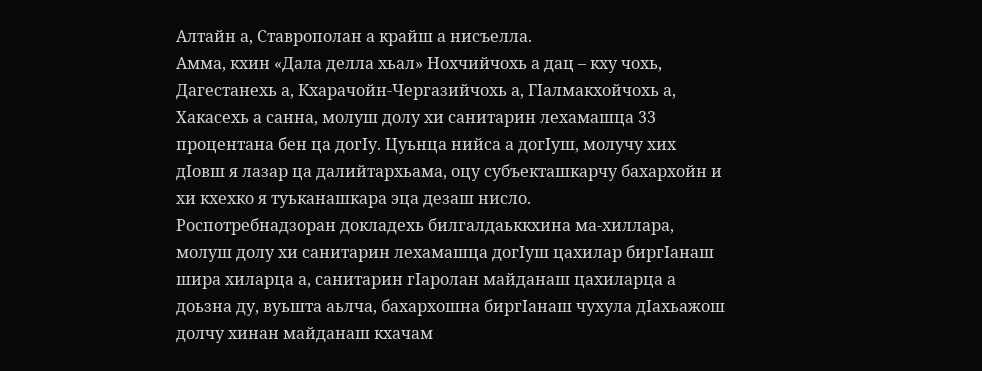Алтайн а, Ставрополан а крайш а нисъелла.
Амма, кхин «Дала делла хьал» Нохчийчохь а дац – кху чохь, Дагестанехь а, Кхарачойн-Чергазийчохь а, ГIалмакхойчохь а, Хакасехь а санна, молуш долу хи санитарин лехамашца 33 процентана бен ца догIу. Цуьнца нийса а догIуш, молучу хих дIовш я лазар ца далийтархьама, оцу субъекташкарчу бахархойн и хи кхехко я туьканашкара эца дезаш нисло.
Роспотребнадзоран докладехь билгалдаьккхина ма-хиллара, молуш долу хи санитарин лехамашца догIуш цахилар биргIанаш шира хиларца а, санитарин гIаролан майданаш цахиларца а доьзна ду, вуьшта аьлча, бахархошна биргIанаш чухула дIахьажош долчу хинан майданаш кхачам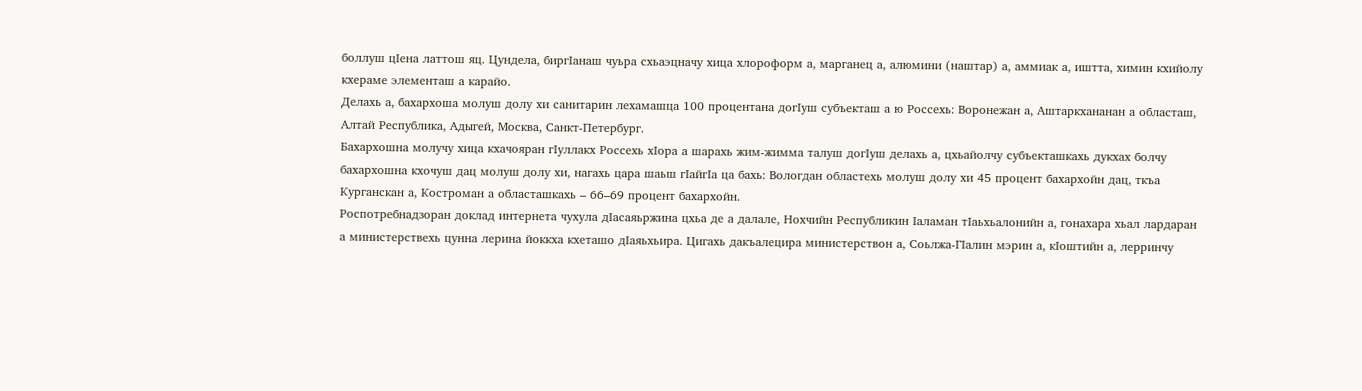боллуш цIена латтош яц. Цундела, биргIанаш чуьра схьаэцначу хица хлороформ а, марганец а, алюмини (наштар) а, аммиак а, иштта, химин кхийолу кхераме элементаш а карайо.
Делахь а, бахархоша молуш долу хи санитарин лехамашца 100 процентана догIуш субъекташ а ю Россехь: Воронежан а, Аштаркхананан а областаш, Алтай Республика, Адыгей, Москва, Санкт-Петербург.
Бахархошна молучу хица кхачояран гIуллакх Россехь хIора а шарахь жим-жимма талуш догIуш делахь а, цхьайолчу субъекташкахь дукхах болчу бахархошна кхочуш дац молуш долу хи, нагахь цара шаьш гIайгIа ца бахь: Вологдан областехь молуш долу хи 45 процент бахархойн дац, ткъа Курганскан а, Костроман а областашкахь – 66–69 процент бахархойн.
Роспотребнадзоран доклад интернета чухула дIасаяьржина цхьа де а далале, Нохчийн Республикин Iаламан тIаьхьалонийн а, гонахара хьал лардаран а министерствехь цунна лерина йоккха кхеташо дIаяьхьира. Цигахь дакъалецира министерствон а, Соьлжа-ГIалин мэрин а, кIоштийн а, лерринчу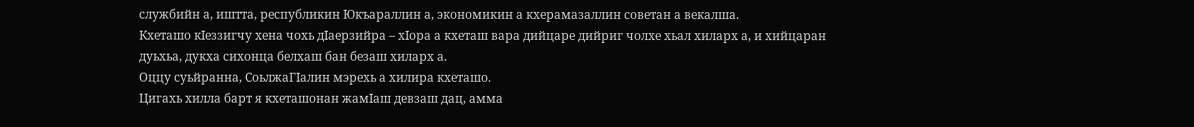службийн а, иштта, республикин Юкъараллин а, экономикин а кхерамазаллин советан а векалша.
Кхеташо кIеззигчу хена чохь дIаерзийра – хIора а кхеташ вара дийцаре дийриг чолхе хьал хиларх а, и хийцаран дуьхьа, дукха сихонца белхаш бан безаш хиларх а.
Оццу суьйранна, СоьлжаГIалин мэрехь а хилира кхеташо.
Цигахь хилла барт я кхеташонан жамIаш девзаш дац, амма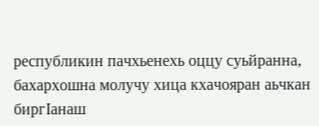республикин пачхьенехь оццу суьйранна, бахархошна молучу хица кхачояран аьчкан биргIанаш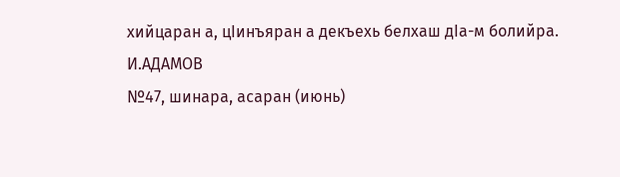хийцаран а, цIинъяран а декъехь белхаш дIа-м болийра.
И.АДАМОВ
№47, шинара, асаран (июнь)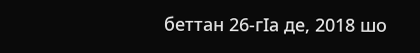беттан 26-гIа де, 2018 шо